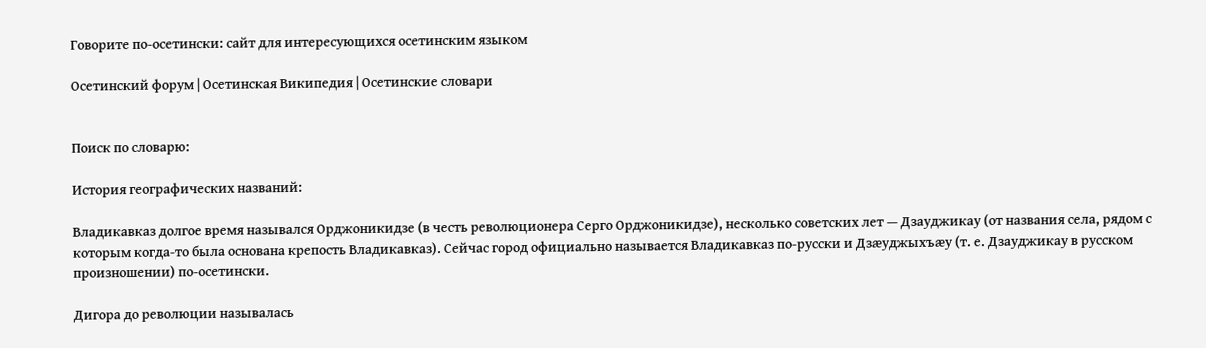Говорите по-осетински: сайт для интересующихся осетинским языком

Осетинский форум | Осетинская Википедия | Осетинские словари


Поиск по словарю:

История географических названий:

Владикавказ долгое время назывался Орджоникидзе (в честь революционера Серго Орджоникидзе), несколько советских лет — Дзауджикау (от названия села, рядом с которым когда-то была основана крепость Владикавказ). Сейчас город официально называется Владикавказ по-русски и Дзæуджыхъæу (т. е. Дзауджикау в русском произношении) по-осетински.

Дигора до революции называлась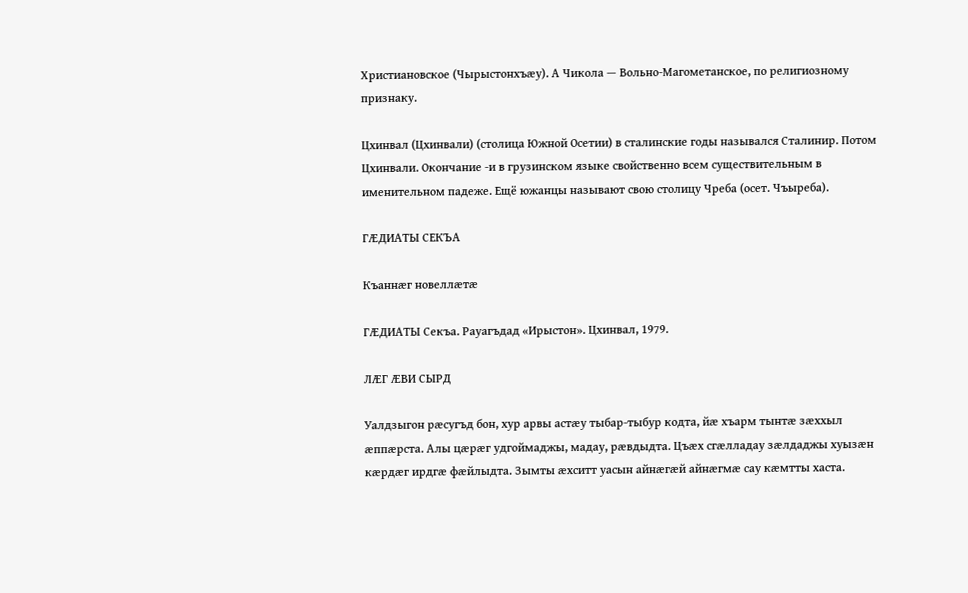Христиановское (Чырыстонхъæу). А Чикола — Вольно-Магометанское, по религиозному признаку.

Цхинвал (Цхинвали) (столица Южной Осетии) в сталинские годы назывался Сталинир. Потом Цхинвали. Окончание -и в грузинском языке свойственно всем существительным в именительном падеже. Ещё южанцы называют свою столицу Чреба (осет. Чъыреба).

ГÆДИАТЫ СЕКЪА

Къаннæг новеллæтæ

ГÆДИАТЫ Секъа. Рауагъдад «Ирыстон». Цхинвал, 1979.

ЛÆГ ÆВИ СЫРД

Уалдзыгон рæсугъд бон, хур арвы астæу тыбар-тыбур кодта, йæ хъарм тынтæ зæххыл æппæрста. Алы цæрæг удгоймаджы, мадау, рæвдыдта. Цъæх сгæлладау зæлдаджы хуызæн кæрдæг ирдгæ фæйлыдта. Зымты æхситт уасын айнæгæй айнæгмæ сау кæмтты хаста.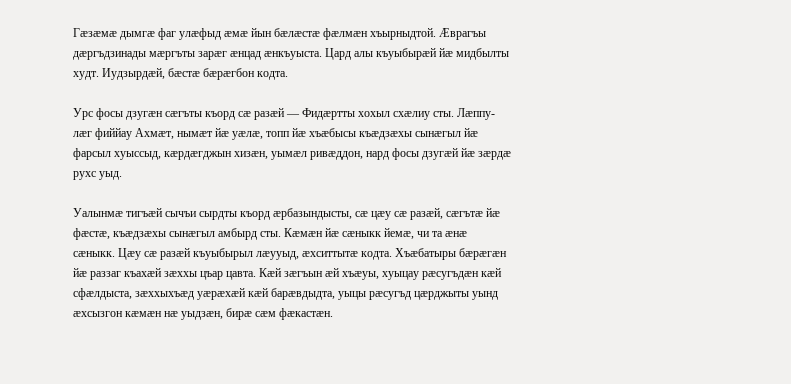Гæзæмæ дымгæ фаг улæфыд æмæ йын бæлæстæ фæлмæн хъырныдтой. Æврагъы дæргъдзинады мæргъты зарæг æнцад æнкъуыста. Цард алы къуыбырæй йæ мидбылты худт. Иудзырдæй, бæстæ бæрæгбон кодта.

Урс фосы дзугæн сæгъты къорд сæ разæй — Фидæртты хохыл схæлиу сты. Лæппу-лæг фиййау Ахмæт, нымæт йæ уæлæ, топп йæ хъæбысы къæдзæхы сынæгыл йæ фарсыл хуыссыд, кæрдæгджын хизæн, уымæл ривæддон, нард фосы дзугæй йæ зæрдæ рухс уыд.

Уалынмæ тигъæй сычъи сырдты къорд æрбазындысты, сæ цæу сæ разæй, сæгътæ йæ фæстæ, къæдзæхы сынæгыл амбырд сты. Кæмæн йæ сæныкк йемæ, чи та æнæ сæныкк. Цæу сæ разæй къуыбырыл лæууыд, æхситтытæ кодта. Хъæбатыры бæрæгæн йæ раззаг къахæй зæххы цъар цавта. Кæй зæгъын æй хъæуы, хуыцау рæсугъдæн кæй сфæлдыста, зæххыхъæд уæрæхæй кæй барæвдыдта, уыцы рæсугъд цæрджыты уынд æхсызгон кæмæн нæ уыдзæн, бирæ сæм фæкастæн.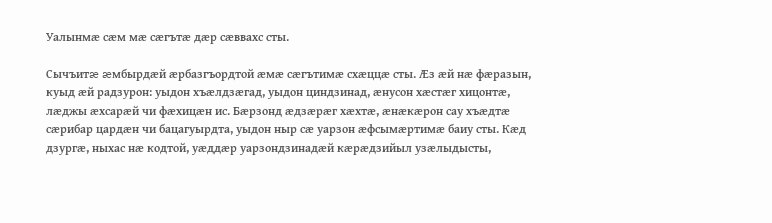Уалынмæ сæм мæ сæгътæ дæр сæввахс сты.

Сычъитæ æмбырдæй æрбазгъордтой æмæ сæгътимæ схæццæ сты. Æз æй нæ фæразын, куыд æй радзурон: уыдон хъæлдзæгад, уыдон циндзинад, æнусон хæстæг хицонтæ, лæджы æхсарæй чи фæхицæн ис. Бæрзонд æдзæрæг хæхтæ, æнæкæрон сау хъæдтæ сæрибар цардæн чи бацагуырдта, уыдон ныр сæ уарзон æфсымæртимæ баиу сты. Кæд дзургæ, ныхас нæ кодтой, уæддæр уарзондзинадæй кæрæдзийыл узæлыдысты,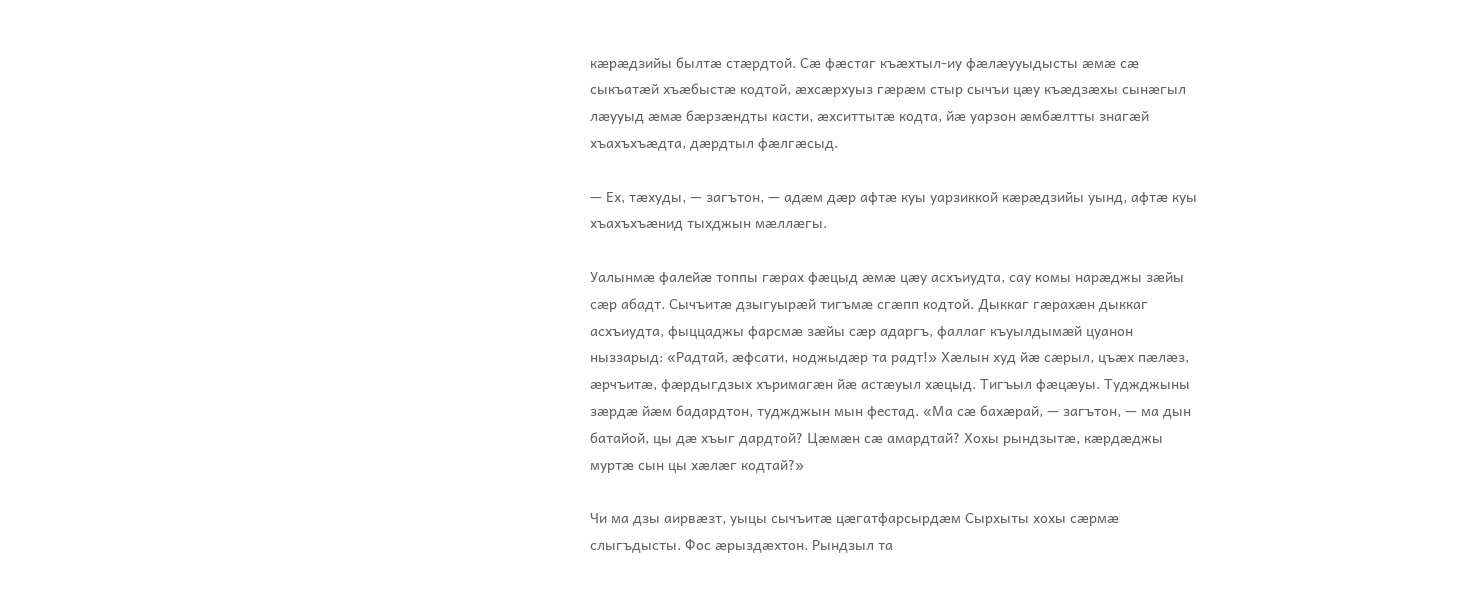кæрæдзийы былтæ стæрдтой. Сæ фæстаг къæхтыл-иу фæлæууыдысты æмæ сæ сыкъатæй хъæбыстæ кодтой, æхсæрхуыз гæрæм стыр сычъи цæу къæдзæхы сынæгыл лæууыд æмæ бæрзæндты касти, æхситтытæ кодта, йæ уарзон æмбæлтты знагæй хъахъхъæдта, дæрдтыл фæлгæсыд.

— Ех, тæхуды, — загътон, — адæм дæр афтæ куы уарзиккой кæрæдзийы уынд, афтæ куы хъахъхъæнид тыхджын мæллæгы.

Уалынмæ фалейæ топпы гæрах фæцыд æмæ цæу асхъиудта, сау комы нарæджы зæйы сæр абадт. Сычъитæ дзыгуырæй тигъмæ сгæпп кодтой. Дыккаг гæрахæн дыккаг асхъиудта, фыццаджы фарсмæ зæйы сæр адаргъ, фаллаг къуылдымæй цуанон ныззарыд: «Радтай, æфсати, ноджыдæр та радт!» Хæлын худ йæ сæрыл, цъæх пæлæз, æрчъитæ, фæрдыгдзых хъримагæн йæ астæуыл хæцыд. Тигъыл фæцæуы. Туджджыны зæрдæ йæм бадардтон, туджджын мын фестад. «Ма сæ бахæрай, — загътон, — ма дын батайой, цы дæ хъыг дардтой? Цæмæн сæ амардтай? Хохы рындзытæ, кæрдæджы муртæ сын цы хæлæг кодтай?»

Чи ма дзы аирвæзт, уыцы сычъитæ цæгатфарсырдæм Сырхыты хохы сæрмæ слыгъдысты. Фос æрыздæхтон. Рындзыл та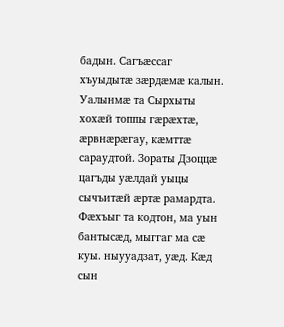бадын. Сагъæссаг хъуыдытæ зæрдæмæ калын. Уалынмæ та Сырхыты хохæй топпы гæрæхтæ, æрвнæрæгау, кæмттæ сараудтой. Зораты Дзоццæ цагъды уæлдай уыцы сычъитæй æртæ рамардта. Фæхъыг та кодтон, ма уын бантысæд, мыггаг ма сæ куы. ныууадзат, уæд. Кæд сын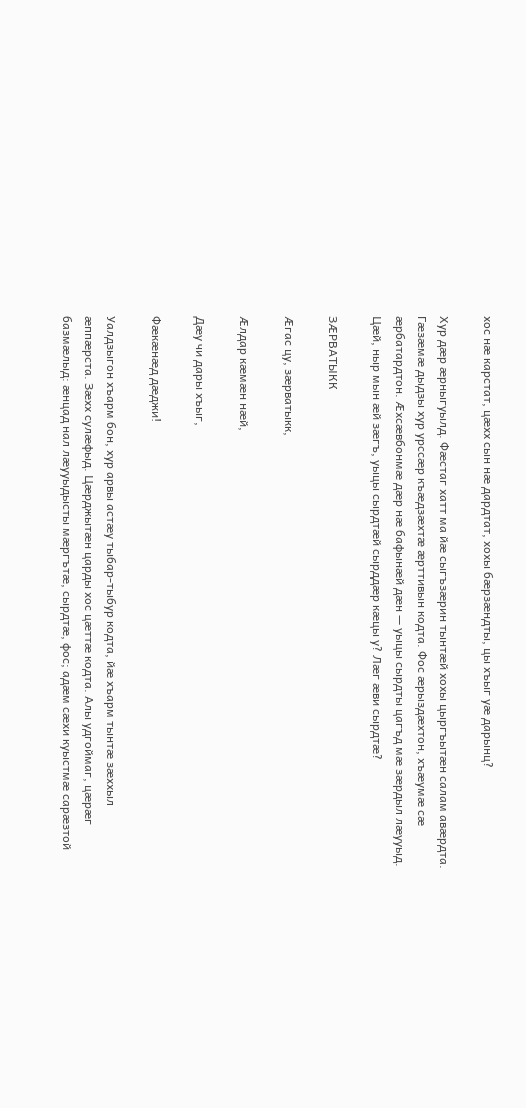хос нæ карстат, цæхх сын нæ дардтат, хохы бæрзæндты, цы хъыг уæ дарынц?

Хур дæр æрныгуылд. Фæстаг хатт ма йæ сыгъзæрин тынтæй хохы цыргъытæн салам авæрдта. Гæзæмæ дыдзы хур урссæр къæдзæхтæ æрттивын кодта. Фос æрыздæхтон, хъæумæ сæ æрбатардтон. Æхсæвбонмæ дæр нæ бафынæй дæн — уыцы сырдты цагъд мæ зæрдыл лæууыд. Цæй, ныр мын æй зæгъ, уыцы сырдтæй сырддæр кæцы у? Лæг æви сырдтæ?

ЗÆРВАТЫКК

Æгас цу, зæрватыкк,

Æлдар кæмæн нæй,

Дæу чи дары хъыг,

Фæкæнæд дæджи!

Уалдзыгон хъарм бон, хур арвы астæу тыбар-тыбур кодта, йæ хъарм тынтæ зæххыл æппæрста. Зæхх сулæфыд. Цæрджытæн царды хос цæттæ кодта. Алы удгоймаг, цæрæг базмæлыд: æнцад нал лæууыдысты мæргътæ, сырдтæ, фос; адæм сæхи куыстмæ сарæзтой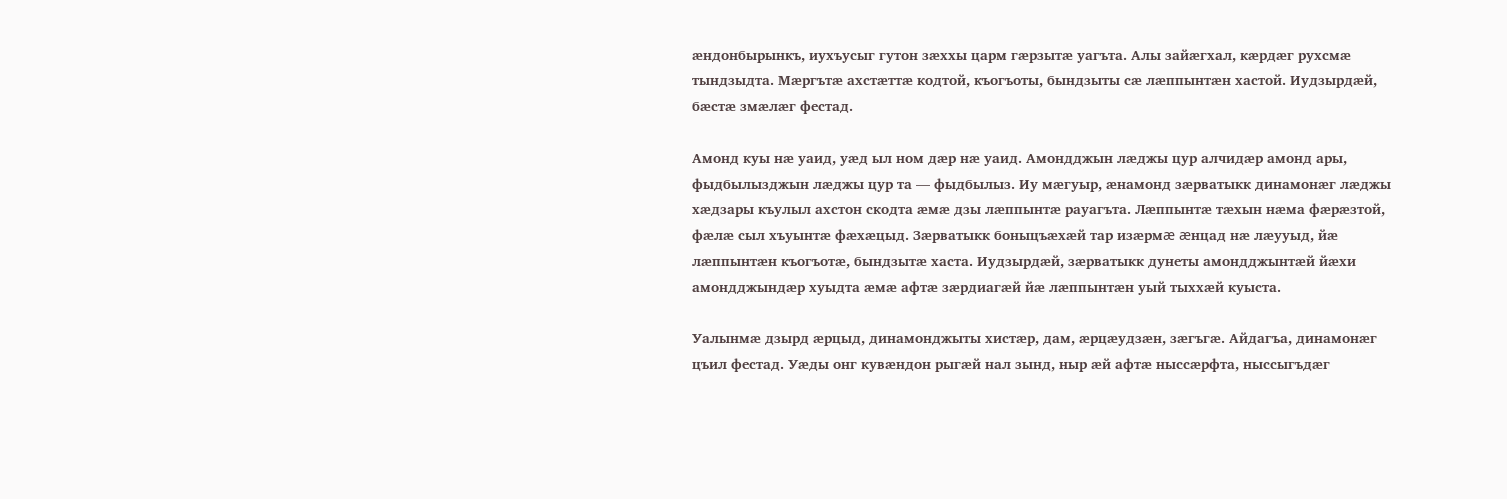æндонбырынкъ, иухъусыг гутон зæххы царм гæрзытæ уагъта. Алы зайæгхал, кæрдæг рухсмæ тындзыдта. Мæргътæ ахстæттæ кодтой, къогъоты, бындзыты сæ лæппынтæн хастой. Иудзырдæй, бæстæ змæлæг фестад.

Амонд куы нæ уаид, уæд ыл ном дæр нæ уаид. Амондджын лæджы цур алчидæр амонд ары, фыдбылызджын лæджы цур та — фыдбылыз. Иу мæгуыр, æнамонд зæрватыкк динамонæг лæджы хæдзары къулыл ахстон скодта æмæ дзы лæппынтæ рауагъта. Лæппынтæ тæхын нæма фæрæзтой, фæлæ сыл хъуынтæ фæхæцыд. Зæрватыкк боныцъæхæй тар изæрмæ æнцад нæ лæууыд, йæ лæппынтæн къогъотæ, бындзытæ хаста. Иудзырдæй, зæрватыкк дунеты амондджынтæй йæхи амондджындæр хуыдта æмæ афтæ зæрдиагæй йæ лæппынтæн уый тыххæй куыста.

Уалынмæ дзырд æрцыд, динамонджыты хистæр, дам, æрцæудзæн, зæгъгæ. Айдагъа, динамонæг цъил фестад. Уæды онг кувæндон рыгæй нал зынд, ныр æй афтæ ныссæрфта, ныссыгъдæг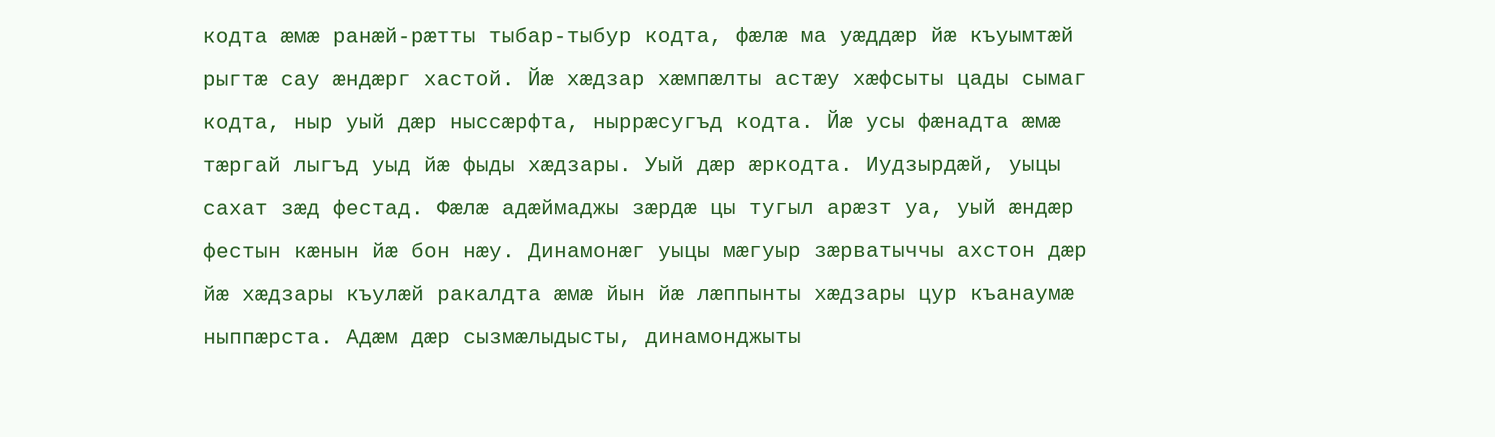кодта æмæ ранæй-рæтты тыбар-тыбур кодта, фæлæ ма уæддæр йæ къуымтæй рыгтæ сау æндæрг хастой. Йæ хæдзар хæмпæлты астæу хæфсыты цады сымаг кодта, ныр уый дæр ныссæрфта, ныррæсугъд кодта. Йæ усы фæнадта æмæ тæргай лыгъд уыд йæ фыды хæдзары. Уый дæр æркодта. Иудзырдæй, уыцы сахат зæд фестад. Фæлæ адæймаджы зæрдæ цы тугыл арæзт уа, уый æндæр фестын кæнын йæ бон нæу. Динамонæг уыцы мæгуыр зæрватыччы ахстон дæр йæ хæдзары къулæй ракалдта æмæ йын йæ лæппынты хæдзары цур къанаумæ ныппæрста. Адæм дæр сызмæлыдысты, динамонджыты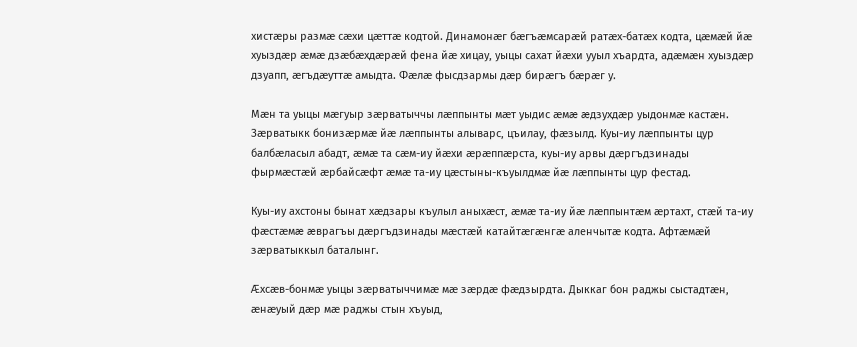хистæры размæ сæхи цæттæ кодтой. Динамонæг бæгъæмсарæй ратæх-батæх кодта, цæмæй йæ хуыздæр æмæ дзæбæхдæрæй фена йæ хицау, уыцы сахат йæхи ууыл хъардта, адæмæн хуыздæр дзуапп, æгъдæуттæ амыдта. Фæлæ фысдзармы дæр бирæгъ бæрæг у.

Мæн та уыцы мæгуыр зæрватыччы лæппынты мæт уыдис æмæ æдзухдæр уыдонмæ кастæн. Зæрватыкк бонизæрмæ йæ лæппынты алыварс, цъилау, фæзылд. Куы-иу лæппынты цур балбæласыл абадт, æмæ та сæм-иу йæхи æрæппæрста, куы-иу арвы дæргъдзинады фырмæстæй æрбайсæфт æмæ та-иу цæстыны-къуылдмæ йæ лæппынты цур фестад.

Куы-иу ахстоны бынат хæдзары къулыл аныхæст, æмæ та-иу йæ лæппынтæм æртахт, стæй та-иу фæстæмæ æврагъы дæргъдзинады мæстæй катайтæгæнгæ аленчытæ кодта. Афтæмæй зæрватыккыл баталынг.

Æхсæв-бонмæ уыцы зæрватыччимæ мæ зæрдæ фæдзырдта. Дыккаг бон раджы сыстадтæн, æнæуый дæр мæ раджы стын хъуыд,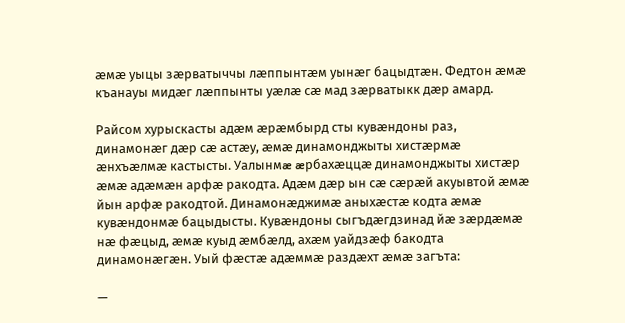æмæ уыцы зæрватыччы лæппынтæм уынæг бацыдтæн. Федтон æмæ къанауы мидæг лæппынты уæлæ сæ мад зæрватыкк дæр амард.

Райсом хурыскасты адæм æрæмбырд сты кувæндоны раз, динамонæг дæр сæ астæу, æмæ динамонджыты хистæрмæ æнхъæлмæ кастысты. Уалынмæ æрбахæццæ динамонджыты хистæр æмæ адæмæн арфæ ракодта. Адæм дæр ын сæ сæрæй акуывтой æмæ йын арфæ ракодтой. Динамонæджимæ аныхæстæ кодта æмæ кувæндонмæ бацыдысты. Кувæндоны сыгъдæгдзинад йæ зæрдæмæ нæ фæцыд, æмæ куыд æмбæлд, ахæм уайдзæф бакодта динамонæгæн. Уый фæстæ адæммæ раздæхт æмæ загъта:

—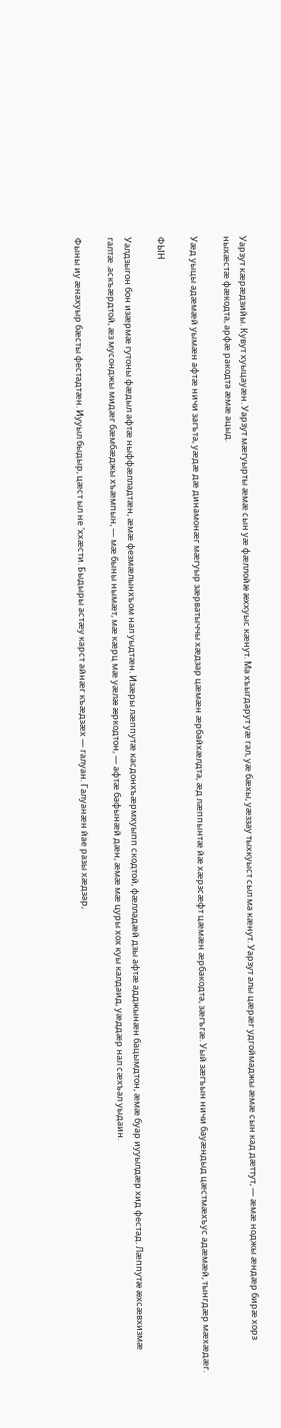Уарзут кæрæдзийы. Кувут хуыцауæн. Уарзут мæгуырты æмæ сын уæ фæллойæ æххуыс кæнут. Ма хъыгдарут уæ гал, уæ бæхы, уæззау тыхкуыст сыл ма кæнут. Уарзут алы цæрæг удгоймаджы æмæ сын кад дæттут, — æмæ ноджы æндæр бирæ хорз ныхæстæ фæкодта, арфæ ракодта æмæ ацыд.

Уæд уыцы адæмæй уымæн афтæ ничи загъта, уæдæ дæ динамонæг мæгуыр зæрватыччы хæдзар цæмæн æрбайхæлдта, æд лæппынтæ йæ хæрзсæфт цæмæн æрбакодта, зæгъгæ. Уый зæгъын ничи бауæндыд цæстмæхъус адæмæй, тынгдæр мæхæдæг.

ФЫН

Уалдзыгон бон изæрмæ гутоны фæдыл афтæ ныффæлладтæн, æмæ фезмæлынхъом нал уыдтæн. Изæры лæппутæ касдонхъæрмхуыпп скодтой, фæлладæй дзы афтæ адджынæн бацымдтон, æмæ буар иууылдæр хид фестад. Лæппутæ æхсæвхизмæ галтæ .аскъæрдтой, æз мусонджы мидæг бæмбæджы хъæмпын, — мæ быны нымæт, мæ кæрц мæ уæлæ æркодтон, — афтæ бафынæй дæн, æмæ мæ цуры хох куы калдаид, уæддæр нал сæхъал уыдаин.

Фыны иу æнахуыр бæсты фестадтæн. Иууыл быдыр, цæст ыл не 'ххæсти. Быдыры астæу карст айнæг къæдзæх — галуан. Галуанæн йае разы хæдзар,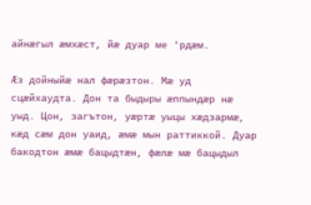айнæгыл æмхæст, йæ дуар ме 'рдæм.

Æз дойныйæ нал фæрæзтон. Мæ уд сцæйхаудта. Дон та быдыры æппындæр нæ уыд. Цон, загътон, уæртæ уыцы хæдзармæ, кæд сæм дон уаид, æмæ мын раттиккой. Дуар бакодтон æмæ бацыдтæн, фæлæ мæ бацыдыл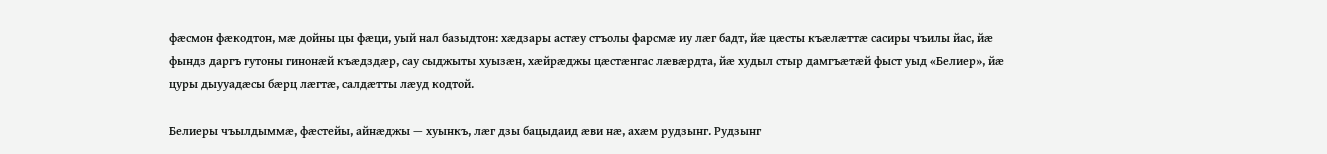фæсмон фæкодтон, мæ дойны цы фæци, уый нал базыдтон: хæдзары астæу стъолы фарсмæ иу лæг бадт, йæ цæсты къæлæттæ сасиры чъилы йас, йæ фындз даргъ гутоны гинонæй къæдздæр, сау сыджыты хуызæн, хæйрæджы цæстæнгас лæвæрдта, йæ худыл стыр дамгъæтæй фыст уыд «Белиер», йæ цуры дыууадæсы бæрц лæгтæ, салдæтты лæуд кодтой.

Белиеры чъылдыммæ, фæстейы, айнæджы — хуынкъ, лæг дзы бацыдаид æви нæ, ахæм рудзынг. Рудзынг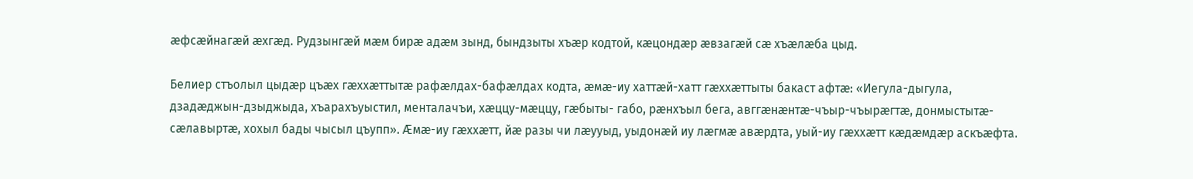æфсæйнагæй æхгæд. Рудзынгæй мæм бирæ адæм зынд, бындзыты хъæр кодтой, кæцондæр æвзагæй сæ хъæлæба цыд.

Белиер стъолыл цыдæр цъæх гæххæттытæ рафæлдах-бафæлдах кодта, æмæ-иу хаттæй-хатт гæххæттыты бакаст афтæ: «Иегула-дыгула, дзадæджын-дзыджыда, хъарахъуыстил, менталачъи, хæццу-мæццу, гæбыты- габо, рæнхъыл бега, авггæнæнтæ-чъыр-чъырæгтæ, донмыстытæ- сæлавыртæ, хохыл бады чысыл цъупп». Æмæ-иу гæххæтт, йæ разы чи лæууыд, уыдонæй иу лæгмæ авæрдта, уый-иу гæххæтт кæдæмдæр аскъæфта.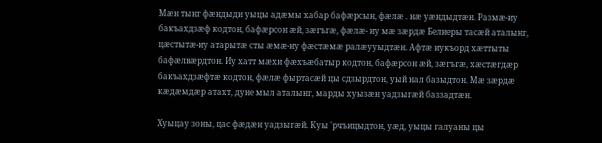Мæн тынг фæндыди уыцы адæмы хабар бафæрсын, фæлæ . нæ уæндыдтæн. Размæ-иу бакъахдзæф кодтон, бафæрсон æй, зæгъгæ, фæлæ- иу мæ зæрдæ Белиеры тасæй аталынг, цæстытæ-иу атарытæ сты æмæ-иу фæстæмæ ралæууыдтæн. Афтæ иукъорд хæттыты бафæлвæрдтон. Иу хатт мæхи фæхъæбатыр кодтон, бафæрсон æй, зæгъгæ, хæстæгдæр бакъахдзæфтæ кодтон, фæлæ фыртасæй цы сдзырдтон, уый нал базыдтон. Мæ зæрдæ кæдæмдæр атахт, дуне мыл аталынг, марды хуызæн уадзыгæй баззадтæн.

Хуыцау зоны, цас фæдæн уадзыгæй. Куы 'рчъицыдтон, уæд, уыцы галуаны цы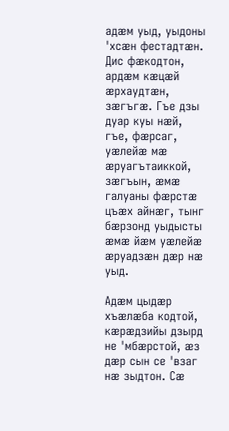адæм уыд, уыдоны 'хсæн фестадтæн. Дис фæкодтон, ардæм кæцæй æрхаудтæн, зæгъгæ. Гъе дзы дуар куы нæй, гъе, фæрсаг, уæлейæ мæ æруагътаиккой, зæгъын, æмæ галуаны фæрстæ цъæх айнæг, тынг бæрзонд уыдысты æмæ йæм уæлейæ æруадзæн дæр нæ уыд.

Адæм цыдæр хъæлæба кодтой, кæрæдзийы дзырд не 'мбæрстой, æз дæр сын се 'взаг нæ зыдтон. Сæ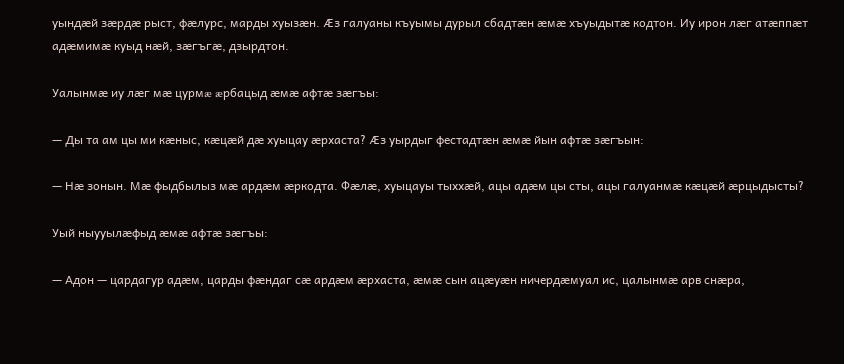уындæй зæрдæ рыст, фæлурс, марды хуызæн. Æз галуаны къуымы дурыл сбадтæн æмæ хъуыдытæ кодтон. Иу ирон лæг атæппæт адæмимæ куыд нæй, зæгъгæ, дзырдтон.

Уалынмæ иу лæг мæ цурмæ æрбацыд æмæ афтæ зæгъы:

— Ды та ам цы ми кæныс, кæцæй дæ хуыцау æрхаста? Æз уырдыг фестадтæн æмæ йын афтæ зæгъын:

— Нæ зонын. Мæ фыдбылыз мæ ардæм æркодта. Фæлæ, хуыцауы тыххæй, ацы адæм цы сты, ацы галуанмæ кæцæй æрцыдысты?

Уый ныууылæфыд æмæ афтæ зæгъы:

— Адон — цардагур адæм, царды фæндаг сæ ардæм æрхаста, æмæ сын ацæуæн ничердæмуал ис, цалынмæ арв снæра,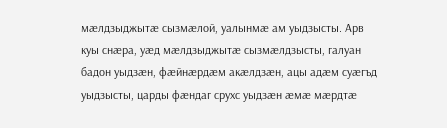мæлдзыджытæ сызмæлой, уалынмæ ам уыдзысты. Арв куы снæра, уæд мæлдзыджытæ сызмæлдзысты, галуан бадон уыдзæн, фæйнæрдæм акæлдзæн, ацы адæм суæгъд уыдзысты, царды фæндаг срухс уыдзæн æмæ мæрдтæ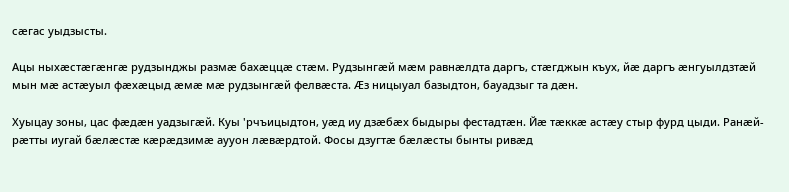сæгас уыдзысты.

Ацы ныхæстæгæнгæ рудзынджы размæ бахæццæ стæм. Рудзынгæй мæм равнæлдта даргъ, стæгджын къух, йæ даргъ æнгуылдзтæй мын мæ астæуыл фæхæцыд æмæ мæ рудзынгæй фелвæста. Æз ницыуал базыдтон, бауадзыг та дæн.

Хуыцау зоны, цас фæдæн уадзыгæй. Куы 'рчъицыдтон, уæд иу дзæбæх быдыры фестадтæн. Йæ тæккæ астæу стыр фурд цыди. Ранæй- рæтты иугай бæлæстæ кæрæдзимæ аууон лæвæрдтой. Фосы дзугтæ бæлæсты бынты ривæд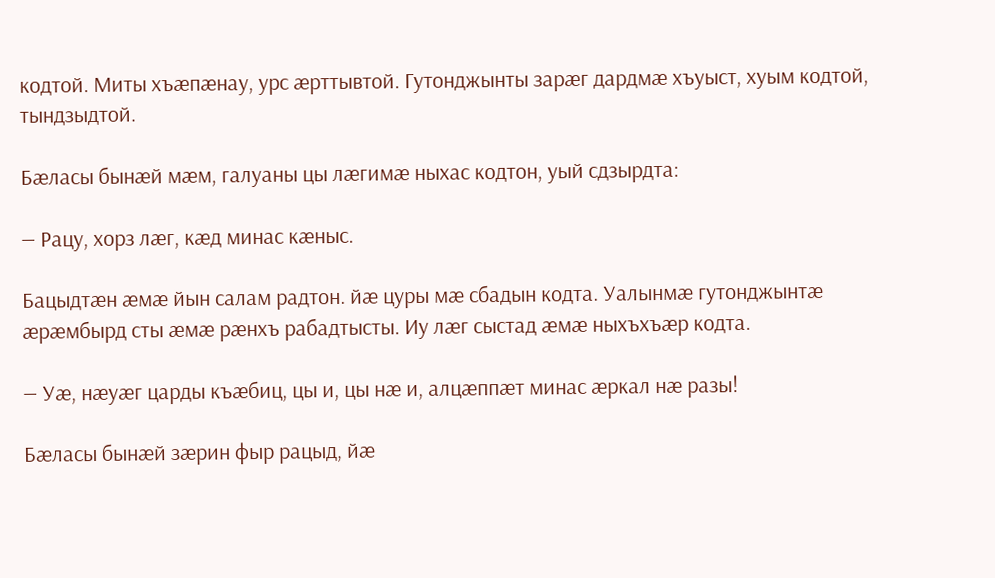кодтой. Миты хъæпæнау, урс æрттывтой. Гутонджынты зарæг дардмæ хъуыст, хуым кодтой, тындзыдтой.

Бæласы бынæй мæм, галуаны цы лæгимæ ныхас кодтон, уый сдзырдта:

— Рацу, хорз лæг, кæд минас кæныс.

Бацыдтæн æмæ йын салам радтон. йæ цуры мæ сбадын кодта. Уалынмæ гутонджынтæ æрæмбырд сты æмæ рæнхъ рабадтысты. Иу лæг сыстад æмæ ныхъхъæр кодта.

— Уæ, нæуæг царды къæбиц, цы и, цы нæ и, алцæппæт минас æркал нæ разы!

Бæласы бынæй зæрин фыр рацыд, йæ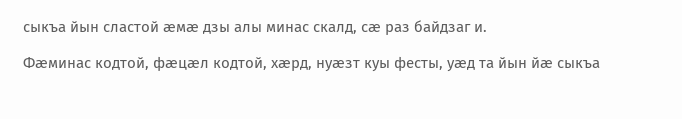сыкъа йын сластой æмæ дзы алы минас скалд, сæ раз байдзаг и.

Фæминас кодтой, фæцæл кодтой, хæрд, нуæзт куы фесты, уæд та йын йæ сыкъа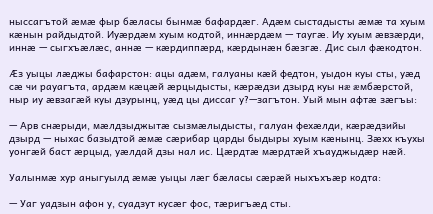ныссагътой æмæ фыр бæласы бынмæ бафардæг. Адæм сыстадысты æмæ та хуым кæнын райдыдтой. Иуæрдæм хуым кодтой, иннæрдæм — таугæ. Иу хуым æвзæрди, иннæ — сыгхъæлæс, аннæ — кæрдиппæрд, кæрдынæн бæзгæ. Дис сыл фæкодтон.

Æз уыцы лæджы бафарстон: ацы адæм, галуаны кæй федтон, уыдон куы сты, уæд сæ чи рауагъта, ардæм кæцæй æрцыдысты, кæрæдзи дзырд куы нæ æмбæрстой, ныр иу æвзагæй куы дзурынц, уæд цы диссаг у?—загътон. Уый мын афтæ зæгъы:

— Арв снæрыди, мæлдзыджытæ сызмæлыдысты, галуан фехæлди, кæрæдзийы дзырд — ныхас базыдтой æмæ сæрибар царды быдыры хуым кæнынц. Зæхх къухы уонгæй баст æрцыд, уæлдай дзы нал ис. Цæрдтæ мæрдтæй хъауджыдæр нæй.

Уалынмæ хур аныгуылд æмæ уыцы лæг бæласы сæрæй ныхъхъæр кодта:

— Уаг уадзын афон у, суадзут кусæг фос, тæригъæд сты.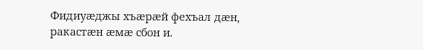Фидиуæджы хъæрæй фехъал дæн, ракастæн æмæ сбон и.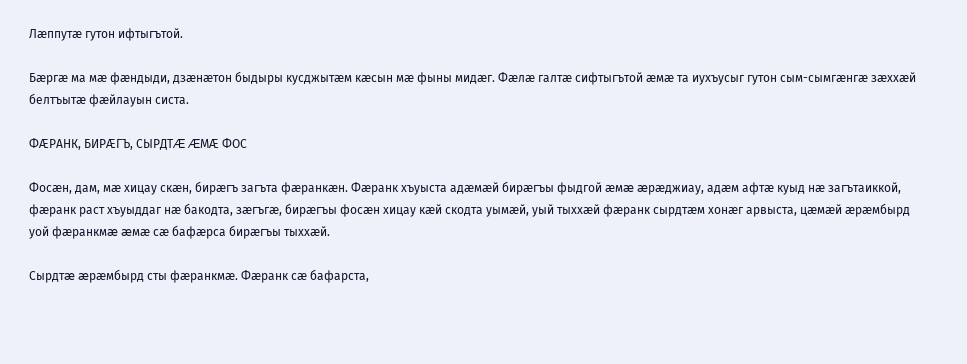Лæппутæ гутон ифтыгътой.

Бæргæ ма мæ фæндыди, дзæнæтон быдыры кусджытæм кæсын мæ фыны мидæг. Фæлæ галтæ сифтыгътой æмæ та иухъусыг гутон сым-сымгæнгæ зæххæй белтъытæ фæйлауын систа.

ФÆРАНК, БИРÆГЪ, СЫРДТÆ ÆМÆ ФОС

Фосæн, дам, мæ хицау скæн, бирæгъ загъта фæранкæн. Фæранк хъуыста адæмæй бирæгъы фыдгой æмæ æрæджиау, адæм афтæ куыд нæ загътаиккой, фæранк раст хъуыддаг нæ бакодта, зæгъгæ, бирæгъы фосæн хицау кæй скодта уымæй, уый тыххæй фæранк сырдтæм хонæг арвыста, цæмæй æрæмбырд уой фæранкмæ æмæ сæ бафæрса бирæгъы тыххæй.

Сырдтæ æрæмбырд сты фæранкмæ. Фæранк сæ бафарста,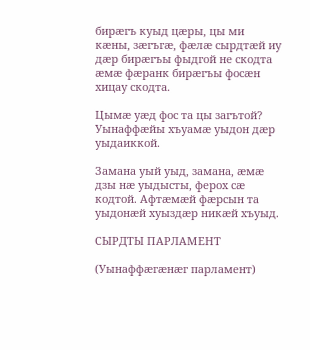бирæгъ куыд цæры, цы ми кæны, зæгъгæ, фæлæ сырдтæй иу дæр бирæгъы фыдгой не скодта æмæ фæранк бирæгъы фосæн хицау скодта.

Цымæ уæд фос та цы загътой? Уынаффæйы хъуамæ уыдон дæр уыдаиккой.

Замана уый уыд, замана, æмæ дзы нæ уыдысты, ферох сæ кодтой. Афтæмæй фæрсын та уыдонæй хуыздæр никæй хъуыд.

СЫРДТЫ ПАРЛАМЕНТ

(Уынаффæгæнæг парламент)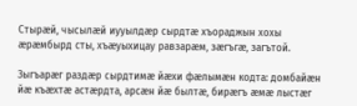Стырæй, чысылæй иууылдæр сырдтæ хъораджын хохы æрæмбырд сты, хъæуыхицау равзарæм, зæгъгæ, загътой.

Зыгъарæг раздæр сырдтимæ йæхи фæлымæн кодта: домбайæн йæ къæхтæ астæрдта, арсæн йæ былтæ, бирæгъ æмæ лыстæг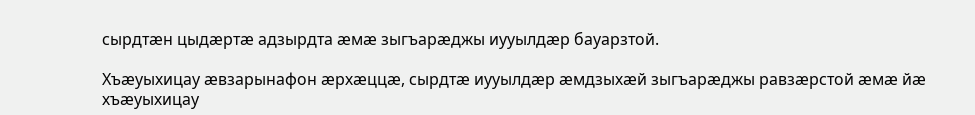сырдтæн цыдæртæ адзырдта æмæ зыгъарæджы иууылдæр бауарзтой.

Хъæуыхицау æвзарынафон æрхæццæ, сырдтæ иууылдæр æмдзыхæй зыгъарæджы равзæрстой æмæ йæ хъæуыхицау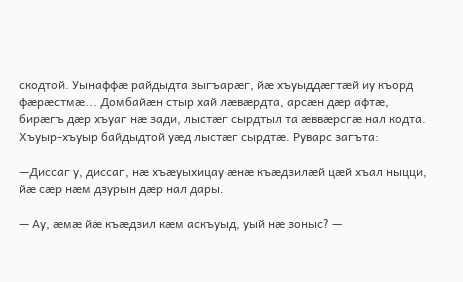скодтой. Уынаффæ райдыдта зыгъарæг, йæ хъуыддæгтæй иу къорд фæрæстмæ... Домбайæн стыр хай лæвæрдта, арсæн дæр афтæ, бирæгъ дæр хъуаг нæ зади, лыстæг сырдтыл та æввæрсгæ нал кодта. Хъуыр-хъуыр байдыдтой уæд лыстæг сырдтæ. Руварс загъта:

—Диссаг у, диссаг, нæ хъæуыхицау æнæ къæдзилæй цæй хъал ныцци, йæ сæр нæм дзурын дæр нал дары.

— Ау, æмæ йæ къæдзил кæм аскъуыд, уый нæ зоныс? —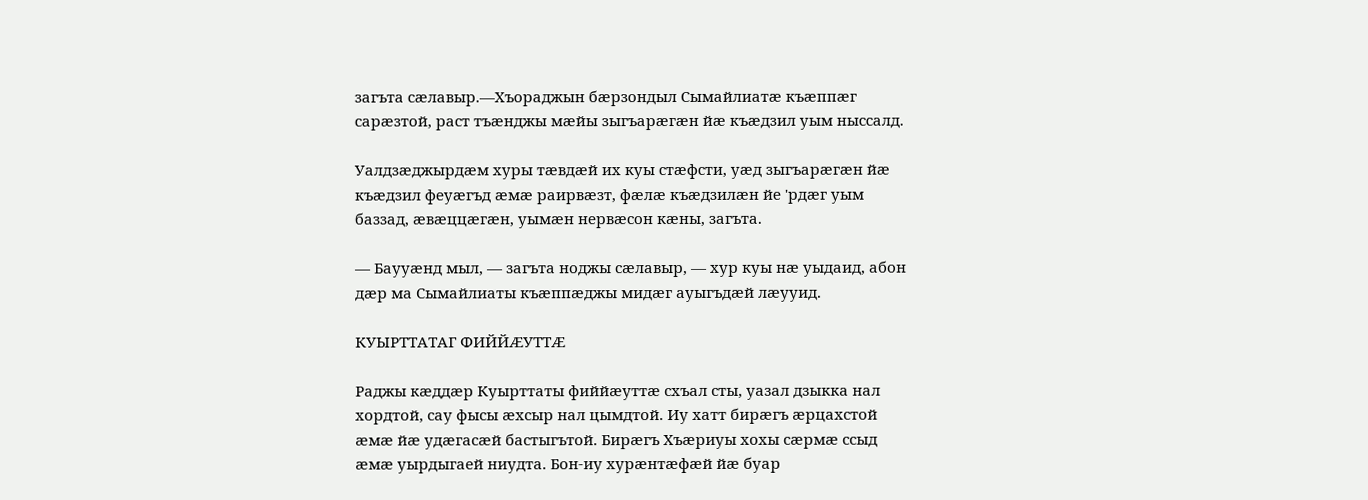загъта сæлавыр.—Хъораджын бæрзондыл Сымайлиатæ къæппæг сарæзтой, раст тъæнджы мæйы зыгъарæгæн йæ къæдзил уым ныссалд.

Уалдзæджырдæм хуры тæвдæй их куы стæфсти, уæд зыгъарæгæн йæ къæдзил феуæгъд æмæ раирвæзт, фæлæ къæдзилæн йе 'рдæг уым баззад, æвæццæгæн, уымæн нервæсон кæны, загъта.

— Баууæнд мыл, — загъта ноджы сæлавыр, — хур куы нæ уыдаид, абон дæр ма Сымайлиаты къæппæджы мидæг ауыгъдæй лæууид.

КУЫРТТАТАГ ФИЙЙÆУТТÆ

Раджы кæддæр Куырттаты фиййæуттæ схъал сты, уазал дзыкка нал хордтой, сау фысы æхсыр нал цымдтой. Иу хатт бирæгъ æрцахстой æмæ йæ удæгасæй бастыгътой. Бирæгъ Хъæриуы хохы сæрмæ ссыд æмæ уырдыгаей ниудта. Бон-иу хурæнтæфæй йæ буар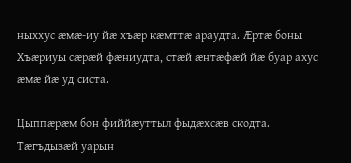ныххус æмæ-иу йæ хъæр кæмттæ араудта. Æртæ боны Хъæриуы сæрæй фæниудта, стæй æнтæфæй йæ буар ахус æмæ йæ уд систа.

Цыппæрæм бон фиййæуттыл фыдæхсæв скодта. Тæгъдызæй уарын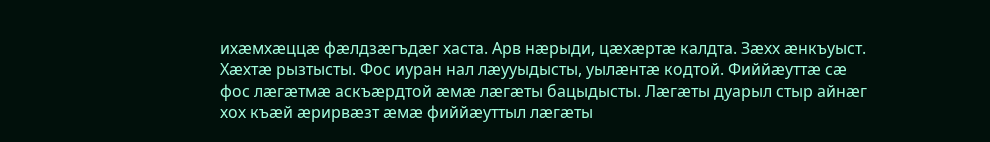ихæмхæццæ фæлдзæгъдæг хаста. Арв нæрыди, цæхæртæ калдта. Зæхх æнкъуыст. Хæхтæ рызтысты. Фос иуран нал лæууыдысты, уылæнтæ кодтой. Фиййæуттæ сæ фос лæгæтмæ аскъæрдтой æмæ лæгæты бацыдысты. Лæгæты дуарыл стыр айнæг хох къæй æрирвæзт æмæ фиййæуттыл лæгæты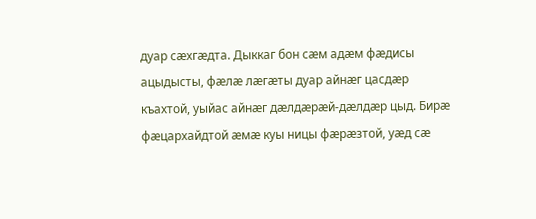дуар сæхгæдта. Дыккаг бон сæм адæм фæдисы ацыдысты, фæлæ лæгæты дуар айнæг цасдæр къахтой, уыйас айнæг дæлдæрæй-дæлдæр цыд. Бирæ фæцархайдтой æмæ куы ницы фæрæзтой, уæд сæ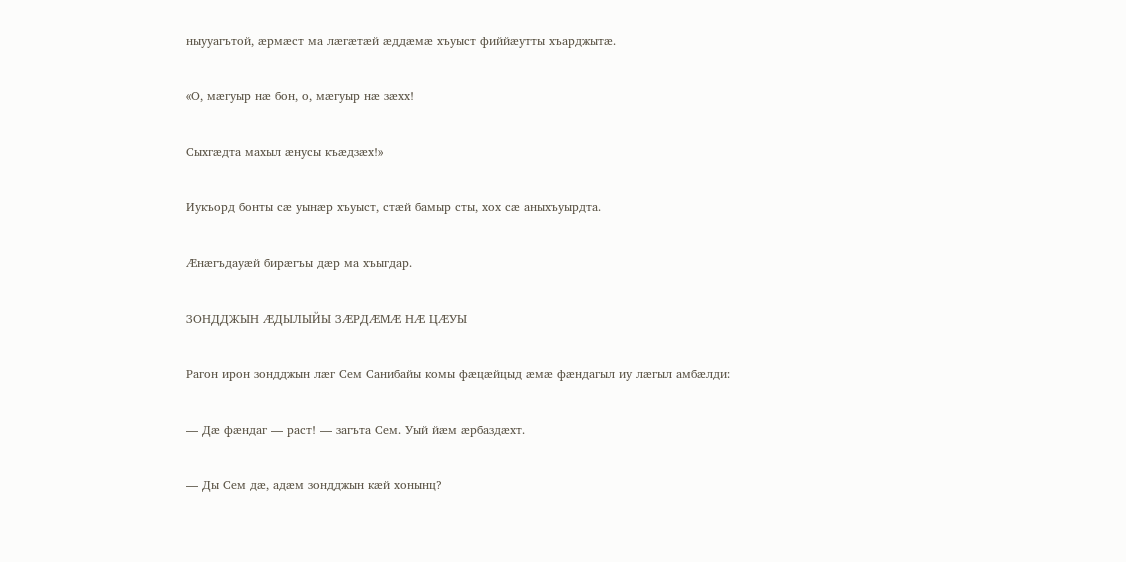ныууагътой, æрмæст ма лæгæтæй æддæмæ хъуыст фиййæутты хъарджытæ.

«О, мæгуыр нæ бон, о, мæгуыр нæ зæхх!

Сыхгæдта махыл æнусы къæдзæх!»

Иукъорд бонты сæ уынæр хъуыст, стæй бамыр сты, хох сæ аныхъуырдта.

Æнæгъдауæй бирæгъы дæр ма хъыгдар.

ЗОНДДЖЫН ÆДЫЛЫЙЫ ЗÆРДÆМÆ НÆ ЦÆУЫ

Рагон ирон зондджын лæг Сем Санибайы комы фæцæйцыд æмæ фæндагыл иу лæгыл амбæлди:

— Дæ фæндаг — раст! — загъта Сем. Уый йæм æрбаздæхт.

— Ды Сем дæ, адæм зондджын кæй хонынц?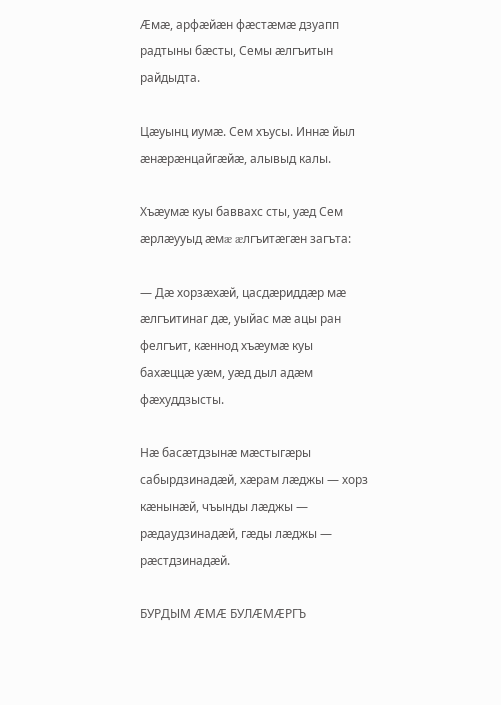Æмæ, арфæйæн фæстæмæ дзуапп радтыны бæсты, Семы æлгъитын райдыдта.

Цæуынц иумæ. Сем хъусы. Иннæ йыл æнæрæнцайгæйæ, алывыд калы.

Хъæумæ куы баввахс сты, уæд Сем æрлæууыд æмæ æлгъитæгæн загъта:

— Дæ хорзæхæй, цасдæриддæр мæ æлгъитинаг дæ, уыйас мæ ацы ран фелгъит, кæннод хъæумæ куы бахæццæ уæм, уæд дыл адæм фæхуддзысты.

Нæ басæтдзынæ мæстыгæры сабырдзинадæй, хæрам лæджы — хорз кæнынæй, чъынды лæджы — рæдаудзинадæй, гæды лæджы — рæстдзинадæй.

БУРДЫМ ÆМÆ БУЛÆМÆРГЪ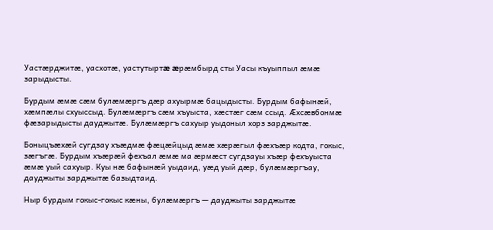Уастæрджитæ, уасхотæ, уастутыртæ æрæмбырд сты Уасы къуыппыл æмæ зарыдысты.

Бурдым æмæ сæм булæмæргъ дæр ахуырмæ бацыдысты. Бурдым бафынæй, хæмпæлы схуыссыд. Булæмæргъ сæм хъуыста, хæстæг сæм ссыд. Æхсæвбонмæ фæзарыдысты дауджытæ. Булæмæргъ сахуыр уыдоныл хорз зарджытæ.

Боныцъæхæй сугдзау хъæдмæ фæцæйцыд æмæ хæрæгыл фæхъæр кодта, гокыс, зæгъгæ. Бурдым хъæрæй фехъал æмæ ма æрмæст сугдзауы хъæр фехъуыста æмæ уый сахуыр. Куы нæ бафынæй уыдаид, уæд уый дæр, булæмæргъау, дауджыты зарджытæ базыдтаид.

Ныр бурдым гокыс-гокыс кæны, булæмæргъ — дауджыты зарджытæ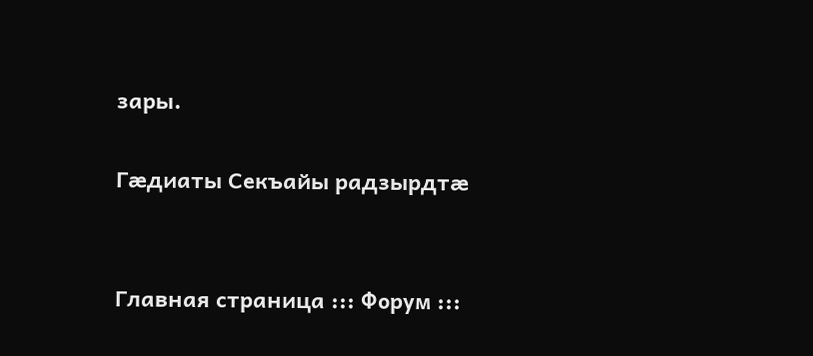зары.

Гæдиаты Секъайы радзырдтæ


Главная страница ::: Форум :::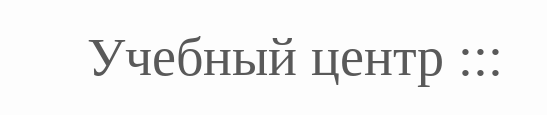Учебный центр :::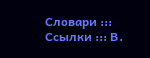Словари ::: Ссылки ::: В.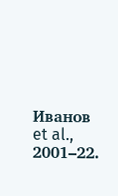Иванов et al., 2001–22.